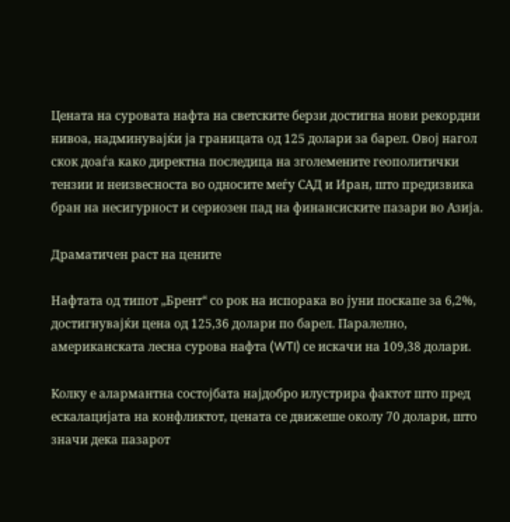Цената на суровата нафта на светските берзи достигна нови рекордни нивоа, надминувајќи ја границата од 125 долари за барел. Овој нагол скок доаѓа како директна последица на зголемените геополитички тензии и неизвесноста во односите меѓу САД и Иран, што предизвика бран на несигурност и сериозен пад на финансиските пазари во Азија.

Драматичен раст на цените

Нафтата од типот „Брент“ со рок на испорака во јуни поскапе за 6,2%, достигнувајќи цена од 125,36 долари по барел. Паралелно, американската лесна сурова нафта (WTI) се искачи на 109,38 долари.

Колку е алармантна состојбата најдобро илустрира фактот што пред ескалацијата на конфликтот, цената се движеше околу 70 долари, што значи дека пазарот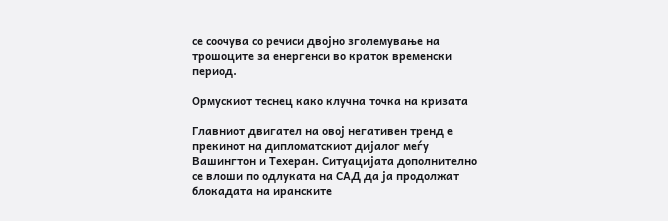се соочува со речиси двојно зголемување на трошоците за енергенси во краток временски период.

Ормускиот теснец како клучна точка на кризата

Главниот двигател на овој негативен тренд е прекинот на дипломатскиот дијалог меѓу Вашингтон и Техеран. Ситуацијата дополнително се влоши по одлуката на САД да ја продолжат блокадата на иранските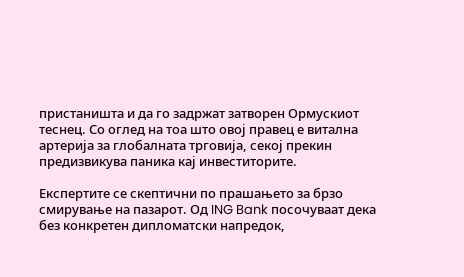пристаништа и да го задржат затворен Ормускиот теснец. Со оглед на тоа што овој правец е витална артерија за глобалната трговија, секој прекин предизвикува паника кај инвеститорите.

Експертите се скептични по прашањето за брзо смирување на пазарот. Од ING Bank посочуваат дека без конкретен дипломатски напредок,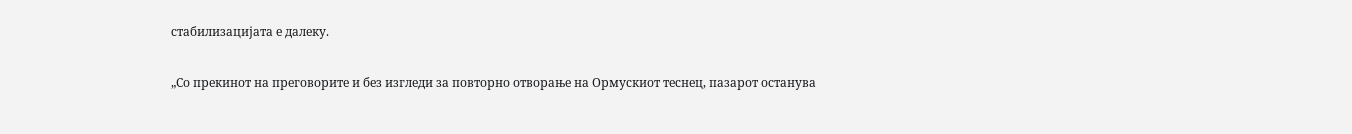стабилизацијата е далеку.

„Со прекинот на преговорите и без изгледи за повторно отворање на Ормускиот теснец, пазарот останува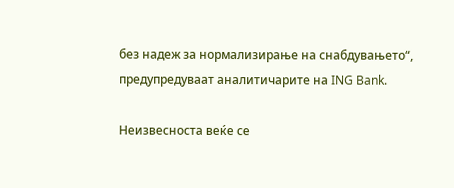без надеж за нормализирање на снабдувањето“, предупредуваат аналитичарите на ING Bank.

Неизвесноста веќе се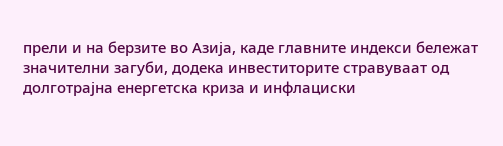прели и на берзите во Азија, каде главните индекси бележат значителни загуби, додека инвеститорите стравуваат од долготрајна енергетска криза и инфлациски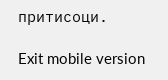притисоци.

Exit mobile version